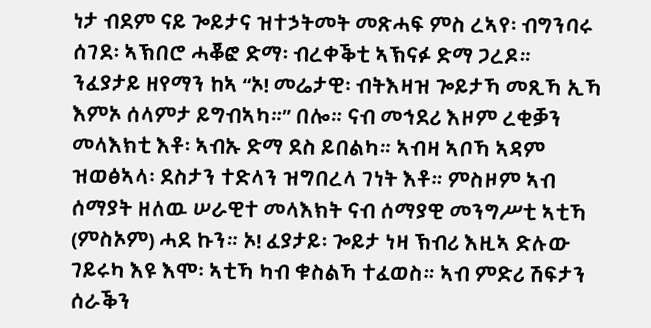ነታ ብደም ናይ ጐይታና ዝተኃትመት መጽሓፍ ምስ ረኣየ፡ ብግንባሩ ሰገደ፡ ኣኽበሮ ሓቖፎ ድማ፡ ብረቀቕቲ ኣኽናፉ ድማ ጋረዶ። ንፈያታይ ዘየማን ከኣ “ኦ! መሬታዊ፡ ብትእዛዝ ጐይታኻ መጺኻ ኢኻ እምኦ ሰላምታ ይግብኣካ።” በሎ። ናብ መኅደሪ እዞም ረቂቓን መላእክቲ እቶ፡ ኣብኡ ድማ ደስ ይበልካ። ኣብዛ ኣቦኻ ኣዳም ዝወፅኣላ፡ ደስታን ተድላን ዝግበረላ ገነት እቶ። ምስዞም ኣብ ሰማያት ዘለዉ ሠራዊተ መላእክት ናብ ሰማያዊ መንግሥቲ ኣቲኻ (ምስኦም) ሓደ ኩን። ኦ! ፈያታይ፡ ጐይታ ነዛ ኽብሪ እዚኣ ድሉው ገይሩካ እዩ እሞ፡ ኣቲኻ ካብ ቁስልኻ ተፈወስ። ኣብ ምድሪ ሽፍታን ሰራቕን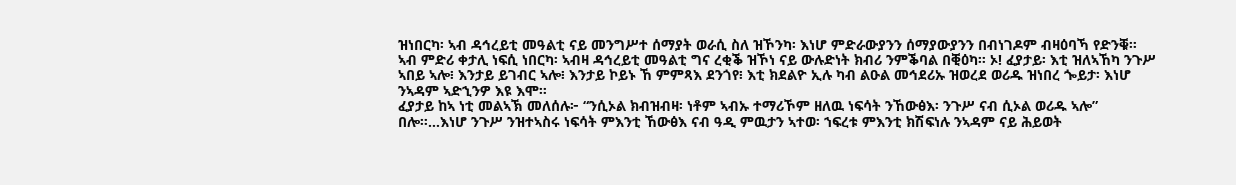ዝነበርካ፡ ኣብ ዳኅረይቲ መዓልቲ ናይ መንግሥተ ሰማያት ወራሲ ስለ ዝኾንካ፡ እነሆ ምድራውያንን ሰማያውያንን በብነገዶም ብዛዕባኻ የድንቑ።
ኣብ ምድሪ ቀታሊ ነፍሲ ነበርካ፡ ኣብዛ ዳኅረይቲ መዓልቲ ግና ረቂቕ ዝኾነ ናይ ውሉድነት ክብሪ ንምቕባል በቒዕካ። ኦ! ፈያታይ፡ እቲ ዝለኣኸካ ንጉሥ ኣበይ ኣሎ፧ እንታይ ይገብር ኣሎ፧ እንታይ ኮይኑ ኸ ምምጻእ ደንጎየ፧ እቲ ክደልዮ ኢሉ ካብ ልዑል መኅደሪኡ ዝወረደ ወሪዱ ዝነበረ ጐይታ፡ እነሆ ንኣዳም ኣድኂንዎ እዩ እሞ።
ፈያታይ ከኣ ነቲ መልኣኽ መለሰሉ፦ “ንሲኦል ክብዝብዛ፡ ነቶም ኣብኡ ተማሪኾም ዘለዉ ነፍሳት ንኸውፅእ፡ ንጉሥ ናብ ሲኦል ወሪዱ ኣሎ” በሎ።…እነሆ ንጉሥ ንዝተኣስሩ ነፍሳት ምእንቲ ኸውፅእ ናብ ዓዲ ምዉታን ኣተወ፡ ኀፍረቱ ምእንቲ ክሽፍነሉ ንኣዳም ናይ ሕይወት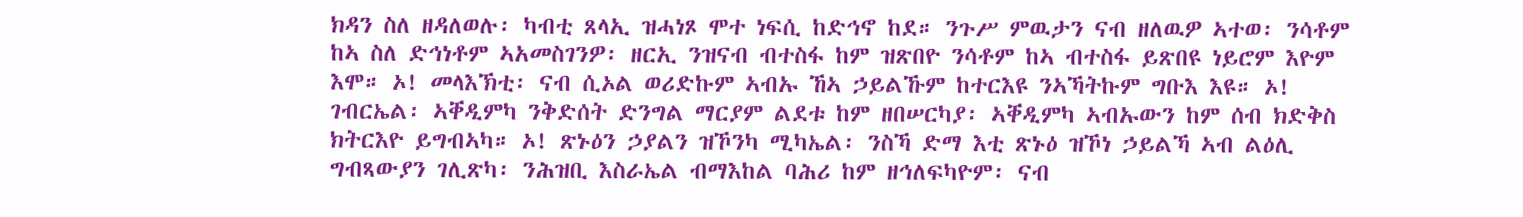ክዳን ስለ ዘዳለወሉ፡ ካብቲ ጸላኢ ዝሓነጾ ሞተ ነፍሲ ከድኅኖ ከደ። ንጉሥ ምዉታን ናብ ዘለዉዎ ኣተወ፡ ንሳቶም ከኣ ስለ ድኅነቶም ኣአመስገንዎ፡ ዘርኢ ንዝናብ ብተስፋ ከም ዝጽበዮ ንሳቶም ከኣ ብተስፋ ይጽበዩ ነይሮም እዮም እሞ። ኦ! መላእኽቲ፡ ናብ ሲኦል ወሪድኩም ኣብኡ ኸኣ ኃይልኹም ከተርእዩ ንኣኻትኩም ግቡእ እዩ። ኦ! ገብርኤል፡ ኣቐዲምካ ንቅድሰት ድንግል ማርያም ልደቱ ከም ዘበሠርካያ፡ ኣቐዲምካ ኣብኡውን ከም ሰብ ክድቅስ ክትርእዮ ይግብኣካ። ኦ! ጽኑዕን ኃያልን ዝኾንካ ሚካኤል፡ ንስኻ ድማ እቲ ጽኑዕ ዝኾነ ኃይልኻ ኣብ ልዕሊ ግብጻውያን ገሊጽካ፡ ንሕዝቢ እስራኤል ብማእከል ባሕሪ ከም ዘኅለፍካዮም፡ ናብ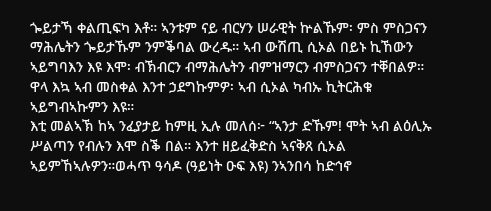ጐይታኻ ቀልጢፍካ እቶ። ኣንቱም ናይ ብርሃን ሠራዊት ኵልኹም፡ ምስ ምስጋናን ማሕሌትን ጐይታኹም ንምቕባል ውረዱ። ኣብ ውሽጢ ሲኦል በይኑ ኪኸውን ኣይግባእን እዩ እሞ፡ ብኽብርን ብማሕሌትን ብምዝማርን ብምስጋናን ተቐበልዎ። ዋላ እኳ ኣብ መስቀል እንተ ኃደግኩምዎ፡ ኣብ ሲኦል ካብኡ ኪትርሕቁ ኣይግብኣኩምን እዩ።
እቲ መልኣኽ ከኣ ንፈያታይ ከምዚ ኢሉ መለሰ፦ “ኣንታ ድኹም! ሞት ኣብ ልዕሊኡ ሥልጣን የብሉን እሞ ስቕ በል። እንተ ዘይፈቅድስ ኣናቅጸ ሲኦል ኣይምኸኣሉዎን።ወሓጥ ዓሳዶ (ዓይነት ዑፍ እዩ) ንኣንበሳ ከድኅኖ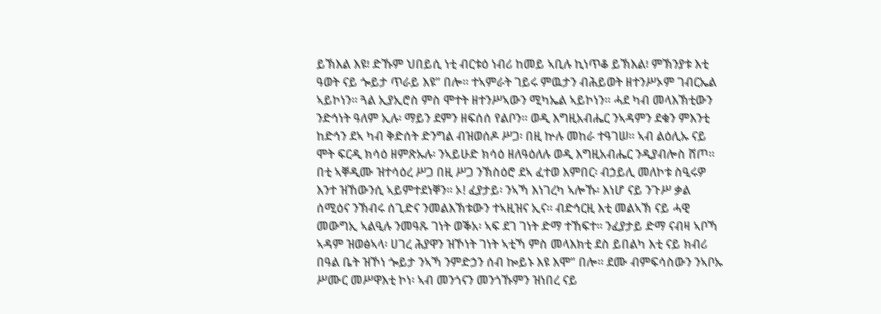ይኽእል እዩ፧ ድኹም ህበይሲ ነቲ ብርቱዕ ነብሪ ከመይ ኣቢሉ ኪነጥቆ ይኽእል፧ ምኽንያቱ እቲ ዓወት ናይ ጐይታ ጥራይ እዩ” በሎ። ተኣምራት ገይሩ ምዉታን ብሕይወት ዘተንሥኦም ገብርኤል ኣይኮነን። ጓል ኢያኢሮስ ምስ ሞተት ዘተንሥኣውን ሚካኤል ኣይኮነን። ሓደ ካብ መላእኽቲውን ንድኅነት ዓለም ኢሉ፡ ማይን ደምን ዘፍሰሰ የልቦን። ወዲ እግዚአብሔር ንኣዳምን ደቁን ምእንቲ ከድኅን ደኣ ካብ ቅድሰት ድንግል ብዝወሰዶ ሥጋ፡ በዚ ኵሉ መከራ ተዓገሠ። ኣብ ልዕሊኡ ናይ ሞት ፍርዲ ክሳዕ ዘምጽኡሉ፡ ንኣይሁድ ክሳዕ ዘለዓዕለሉ ወዲ እግዚአብሔር ንዲያብሎስ ሸጦ። በቲ ኣቐዲሙ ዝተሳዕረ ሥጋ በዚ ሥጋ ንኽስዕሮ ደኣ ፈተወ እምበር፡ ብኃይሊ መለኮቱ ስዒሩዎ እንተ ዝኸውንሲ ኣይምተደነቐን። ኦ! ፈያታይ፡ ንኣኻ እነገረካ ኣሎኹ፡ እነሆ ናይ ንጉሥ ቃል ሰሚዕና ንኽብሩ ሰጊድና ንመልእኽቱውን ተኣዚዝና ኢና። ብድኅርዚ እቲ መልኣኽ ናይ ሓዊ መውግኢ ኣልዒሉ ንመዓጹ ገነት ወቕአ፡ ኣፍ ደገ ገነት ድማ ተኸፍተ። ንፈያታይ ድማ ናብዛ ኣቦኻ ኣዳም ዝወፅኣላ፡ ሀገረ ሕያዋን ዝኾነት ገነት ኣቲኻ ምስ መላእክቲ ደስ ይበልካ እቲ ናይ ክብሪ በዓል ቤት ዝኾነ ጐይታ ንኣኻ ንምድኃን ሰብ ኰይኑ እዩ እሞ” በሎ። ደሙ ብምፍሳስውን ንኣቦኡ ሥሙር መሥዋእቲ ኮነ፡ ኣብ መንጎናን መንጎኹምን ዝነበረ ናይ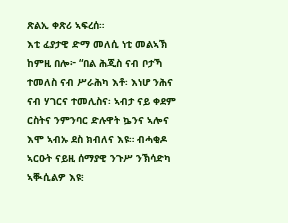ጽልኢ ቀጽሪ ኣፍረሰ።
እቲ ፈያታዊ ድማ መለሲ ነቲ መልኣኽ ከምዚ በሎ፦ “በል ሕጂስ ናብ ቦታኻ ተመለስ ናብ ሥራሕካ እቶ፡ እነሆ ንሕና ናብ ሃገርና ተመሊስና፡ ኣብታ ናይ ቀደም ርስትና ንምንባር ድሉዋት ኴንና ኣሎና እሞ ኣብኡ ደስ ክብለና እዩ። ብሓቂዶ ኣርዑት ናይዚ ሰማያዊ ንጉሥ ንኽሳድካ ኣቚሲልዎ እዩ፧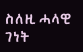ስለዚ ሓላዊ ገነት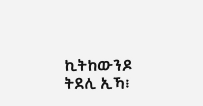ኪትከውንዶ ትደሊ ኢኻ፧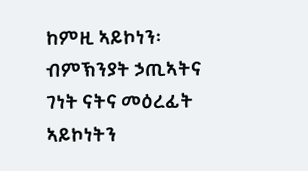ከምዚ ኣይኮነን፡ ብምኽንያት ኃጢኣትና ገነት ናትና መዕረፊት ኣይኮነትን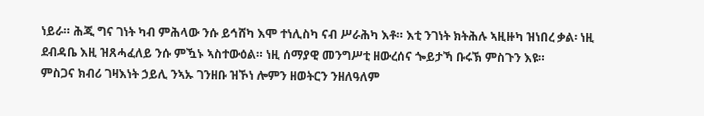ነይራ። ሕጂ ግና ገነት ካብ ምሕላው ንሱ ይኅሸካ እሞ ተነሊስካ ናብ ሥራሕካ እቶ። እቲ ንገነት ክትሕሉ ኣዚዙካ ዝነበረ ቃል፡ ነዚ ደብዳቤ እዚ ዝጸሓፈለይ ንሱ ምዃኑ ኣስተውዕል። ነዚ ሰማያዊ መንግሥቲ ዘውረሰና ጐይታኻ ቡሩኽ ምስጉን እዩ።
ምስጋና ክብሪ ገዛእነት ኃይሊ ንኣኡ ገንዘቡ ዝኾነ ሎምን ዘወትርን ንዘለዓለም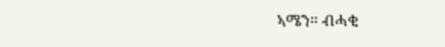ኣሜን። ብሓቂ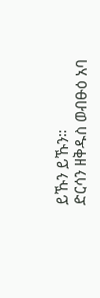ይኹን ይኹን።
ድርሳን ዘቅዱስ ወብፁዕ አባ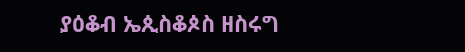ያዕቆብ ኤጲስቆጶስ ዘስሩግ